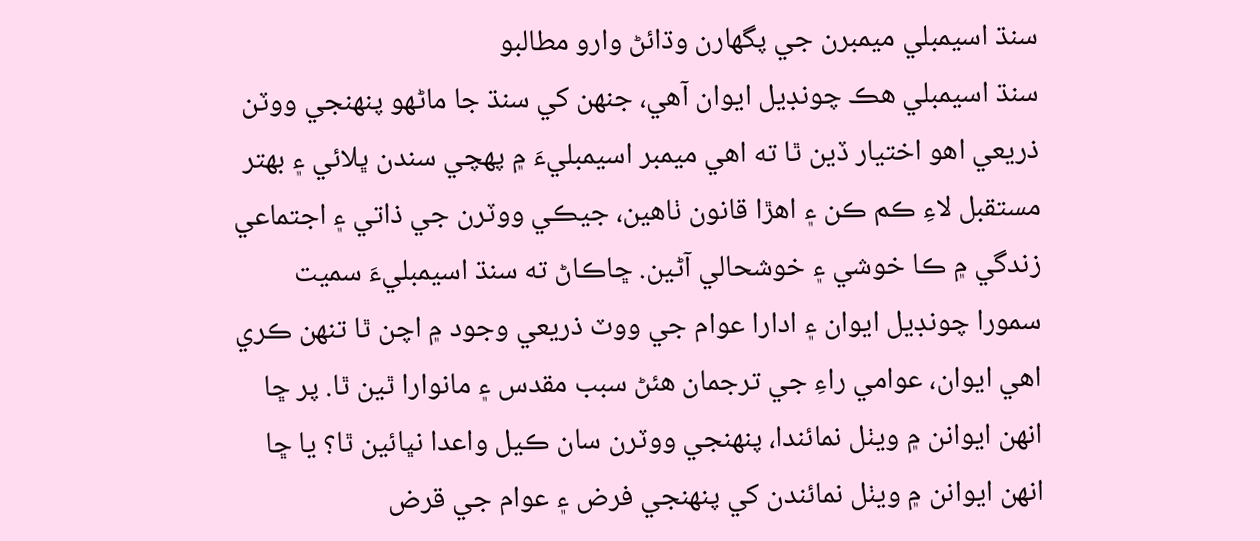سنڌ اسيمبلي ميمبرن جي پگهارن وڌائڻ وارو مطالبو
سنڌ اسيمبلي هڪ چونڊيل ايوان آهي، جنهن کي سنڌ جا ماڻهو پنهنجي ووٽن ذريعي اهو اختيار ڏين ٿا ته اهي ميمبر اسيمبليءَ ۾ پهچي سندن ڀلائي ۽ بهتر مستقبل لاءِ ڪم ڪن ۽ اهڙا قانون ٺاهين، جيڪي ووٽرن جي ذاتي ۽ اجتماعي زندگي ۾ ڪا خوشي ۽ خوشحالي آڻين. ڇاڪاڻ ته سنڌ اسيمبليءَ سميت سمورا چونڊيل ايوان ۽ ادارا عوام جي ووٽ ذريعي وجود ۾ اچن ٿا تنهن ڪري اهي ايوان، عوامي راءِ جي ترجمان هئڻ سبب مقدس ۽ مانوارا ٿين ٿا. پر ڇا انهن ايوانن ۾ ويٺل نمائندا، پنهنجي ووٽرن سان ڪيل واعدا نڀائين ٿا؟ يا ڇا انهن ايوانن ۾ ويٺل نمائندن کي پنهنجي فرض ۽ عوام جي قرض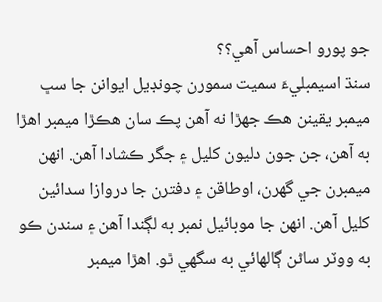جو پورو احساس آهي؟؟
سنڌ اسيمبليءَ سميت سمورن چونڊيل ايوانن جا سڀ ميمبر يقينن هڪ جهڙا نه آهن پڪ سان هڪڙا ميمبر اهڙا به آهن، جن جون دليون کليل ۽ جگر ڪشادا آهن. انهن ميمبرن جي گهرن، اوطاقن ۽ دفترن جا دروازا سدائين کليل آهن. انهن جا موبائيل نمبر به لڳندا آهن ۽ سندن ڪو به ووٽر ساڻن ڳالهائي به سگهي ٿو. اهڙا ميمبر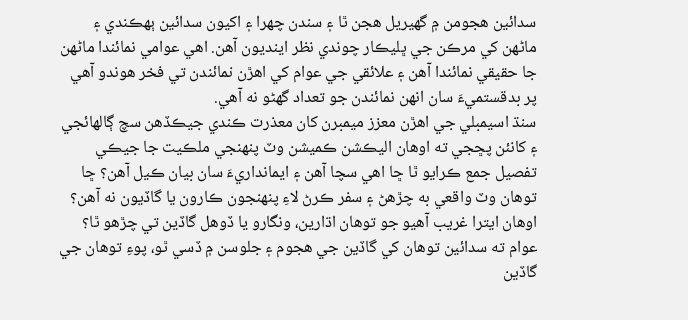سدائين هجومن ۾ گهيريل هجن ٿا ۽ سندن چهرا ۽ اکيون سدائين ٻهڪندي ۽ ماڻهن کي مرڪن جي ڀليڪار چوندي نظر اينديون آهن. اهي عوامي نمائندا ماڻهن جا حقيقي نمائندا آهن ۽ علائقي جي عوام کي اهڙن نمائندن تي فخر هوندو آهي پر بدقستميءَ سان انهن نمائندن جو تعداد گهڻو نه آهي.
سنڌ اسيمبلي جي اهڙن معزز ميمبرن کان معذرت ڪندي جيڪڏهن سچ ڳالهائجي ۽ کانئن پڇجي ته اوهان اليڪشن ڪميشن وٽ پنهنجي ملڪيت جا جيڪي تفصيل جمع ڪرايو ٿا ڇا اهي سچا آهن ۽ ايمانداريءَ سان بيان ڪيل آهن؟ ڇا توهان وٽ واقعي به چڙهڻ ۽ سفر ڪرڻ لاءِ پنهنجون ڪارون يا گاڏيون نه آهن؟ اوهان ايترا غريب آهيو جو توهان اڌارين، ونگارو يا ڏوهل گاڏين تي چڙهو ٿا؟ عوام ته سدائين توهان کي گاڏين جي هجوم ۽ جلوسن ۾ ڏسي ٿو، پوءِ توهان جي گاڏين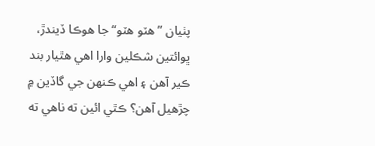پٺيان ”هٽو هٽو“ جا هوڪا ڏيندڙ، ڀوائتين شڪلين وارا اهي هٿيار بند ڪير آهن ۽ اهي ڪنهن جي گاڏين ۾ چڙهيل آهن؟ ڪٿي ائين ته ناهي ته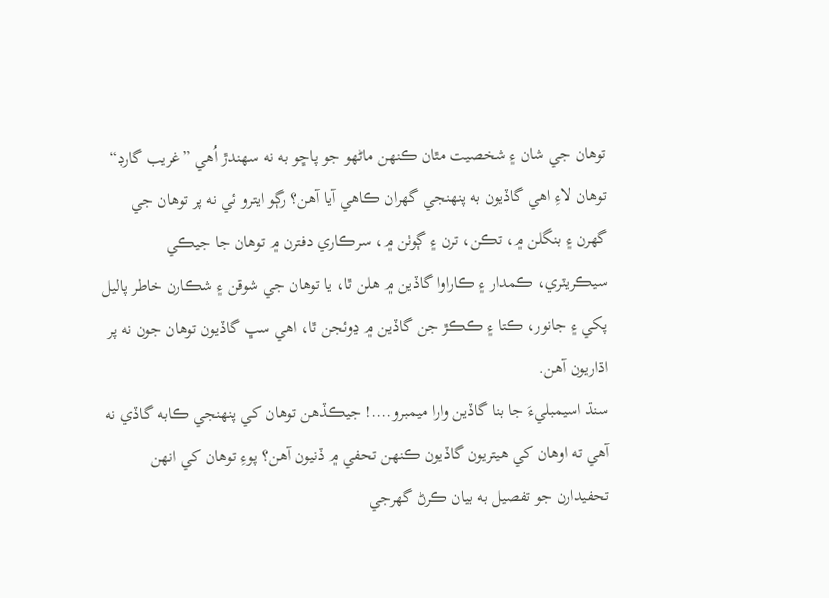توهان جي شان ۽ شخصيت مٿان ڪنهن ماڻهو جو پاڇو به نه سهندڙ اُهي ”غريب گارڊ“ توهان لاءِ اهي گاڏيون به پنهنجي گهران ڪاهي آيا آهن؟ رڳو ايترو ئي نه پر توهان جي گهرن ۽ بنگلن ۾، تڪن، ترن ۽ ڳوٺن ۾، سرڪاري دفترن ۾ توهان جا جيڪي سيڪريٽري، ڪمدار ۽ ڪاراوا گاڏين ۾ هلن ٿا، يا توهان جي شوقن ۽ شڪارن خاطر پاليل پکي ۽ جانور، ڪتا ۽ ڪڪڙ جن گاڏين ۾ ڍوئجن ٿا، اهي سڀ گاڏيون توهان جون نه پر اڌاريون آهن.
سنڌ اسيمبليءَ جا بنا گاڏين وارا ميمبرو....! جيڪڏهن توهان کي پنهنجي ڪابه گاڏي نه آهي ته اوهان کي هيتريون گاڏيون ڪنهن تحفي ۾ ڏنيون آهن؟ پوءِ توهان کي انهن تحفيدارن جو تفصيل به بيان ڪرڻ گهرجي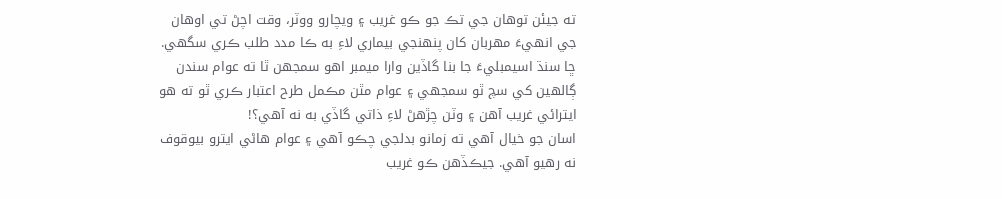ته جيئن توهان جي تڪ جو ڪو غريب ۽ ويچارو ووٽر، وقت اچڻ تي اوهان جي انهيءَ مهربان کان پنهنجي بيماري لاءِ به ڪا مدد طلب ڪري سگهي. ڇا سنڌ اسيمبليءَ جا بنا گاڏين وارا ميمبر اهو سمجهن ٿا ته عوام سندن ڳالهين کي سچ ٿو سمجهي ۽ عوام مٿن مڪمل طرح اعتبار ڪري ٿو ته هو ايترائي غريب آهن ۽ وٽن چڙهڻ لاءِ ذاتي گاڏي به نه آهي؟!
اسان جو خيال آهي ته زمانو بدلجي چڪو آهي ۽ عوام هاڻي ايترو بيوقوف نه رهيو آهي. جيڪڏهن ڪو غريب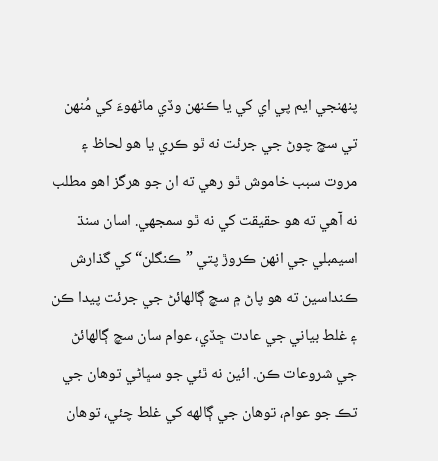پنهنجي ايم پي اي کي يا ڪنهن وڏي ماڻهوءَ کي مُنهن تي سچ چوڻ جي جرئت نه ٿو ڪري يا هو لحاظ ۽ مروت سبب خاموش ٿو رهي ته ان جو هرگز اهو مطلب نه آهي ته هو حقيقت کي نه ٿو سمجهي. اسان سنڌ اسيمبلي جي انهن ڪروڙ پتي ”ڪنگلن“ کي گذارش ڪنداسين ته هو پاڻ ۾ سچ ڳالهائڻ جي جرئت پيدا ڪن ۽ غلط بياني جي عادت ڇڏي، عوام سان سچ ڳالهائڻ جي شروعات ڪن. ائين نه ٿئي جو سڀاڻي توهان جي تڪ جو عوام، توهان جي ڳالهه کي غلط چئي، توهان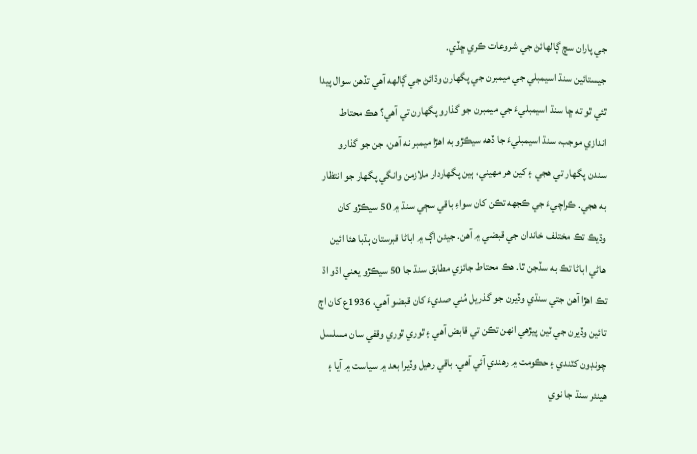جي پاران سچ ڳالهائڻ جي شروعات ڪري ڇڏي.
جيستائين سنڌ اسيمبلي جي ميمبرن جي پگهارن وڌائڻ جي ڳالهه آهي تڏهن سوال پيدا ٿئي ٿو ته ڇا سنڌ اسيمبليءَ جي ميمبرن جو گذارو پگهارن تي آهي؟ هڪ محتاط اندازي موجب، سنڌ اسيمبليءَ جا ڏهه سيڪڙو به اهڙا ميمبر نه آهن، جن جو گذارو سندن پگهار تي هجي ۽ کين هر مهيني، ٻين پگهاردار ملازمن وانگي پگهار جو انتظار به هجي. ڪراچيءَ جي ڪجهه تڪن کان سواءِ باقي سڄي سنڌ ۾ 50 سيڪڙو کان وڌيڪ تڪ مختلف خاندان جي قبضي ۾ آهن. جيئن اڳ ۾ اباڻا قبرستان ٻڌبا هئا ائين هاڻي اباڻا تڪ به سڏجن ٿا. هڪ محتاط جائزي مطابق سنڌ جا 50 سيڪڙو يعني اڌو اڌ تڪ اهڙا آهن جتي سنڌي وڏيرن جو گذريل مُني صديءَ کان قبضو آهي، 1936ع کان اڄ تائين وڏيرن جي ٽين پيڙهي انهن تڪن تي قابض آهي ۽ ٿوري ٿوري وقفي سان مسلسل چونڊون کٽندي ۽ حڪومت ۾ رهندي آئي آهي. باقي رهيل وڏيرا بعد ۾ سياست ۾ آيا ۽ هينئر سنڌ جا نوي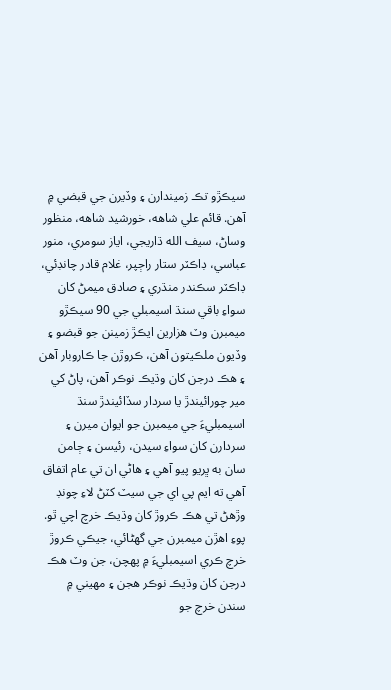سيڪڙو تڪ زميندارن ۽ وڏيرن جي قبضي ۾ آهن. قائم علي شاهه، خورشيد شاهه، منظور وساڻ، سيف الله ڌاريجي، اياز سومري، منور عباسي، ڊاڪٽر ستار راڄپر، غلام قادر چانڊئي، ڊاڪٽر سڪندر منڌري ۽ صادق ميمڻ کان سواءِ باقي سنڌ اسيمبلي جي 90 سيڪڙو ميمبرن وٽ هزارين ايڪڙ زمينن جو قبضو ۽ وڏيون ملڪيتون آهن، ڪروڙن جا ڪاروبار آهن ۽ هڪ درجن کان وڌيڪ نوڪر آهن، پاڻ کي مير چورائيندڙ يا سردار سڏائيندڙ سنڌ اسيمبليءَ جي ميمبرن جو ايوان ميرن ۽ سردارن کان سواءِ سيدن، رئيسن ۽ ڄامن سان به ڀريو پيو آهي ۽ هاڻي ان تي عام اتفاق آهي ته ايم پي اي جي سيٽ کٽڻ لاءِ چونڊ وڙهڻ تي هڪ ڪروڙ کان وڌيڪ خرچ اچي ٿو.
پوءِ اهڙن ميمبرن جي گهڻائي، جيڪي ڪروڙ خرچ ڪري اسيمبليءَ ۾ پهچن، جن وٽ هڪ درجن کان وڌيڪ نوڪر هجن ۽ مهيني ۾ سندن خرچ جو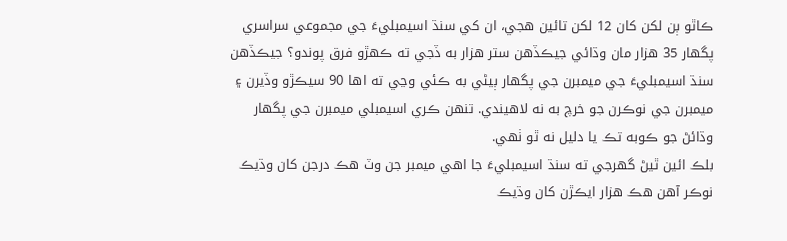ڪاٿو ٻن لکن کان 12 لکن تائين هجي، ان کي سنڌ اسيمبليءَ جي مجموعي سراسري پگهار 35 هزار مان وڌائي جيڪڏهن ستر هزار به ڏجي ته ڪهڙو فرق پوندو؟ جيڪڏهن سنڌ اسيمبليءَ جي ميمبرن جي پگهار ٻيڻي به ڪئي وڃي ته اها 90 سيڪڙو وڏيرن ۽ ميمبرن جي نوڪرن جو خرچ به نه لاهيندي. تنهن ڪري اسيمبلي ميمبرن جي پگهار وڌائڻ جو ڪوبه تڪ يا دليل نه ٿو ٺهي.
بلڪ ائين ٿيڻ گهرجي ته سنڌ اسيمبليءَ جا اهي ميمبر جن وٽ هڪ درجن کان وڌيڪ نوڪر آهن هڪ هزار ايڪڙن کان وڌيڪ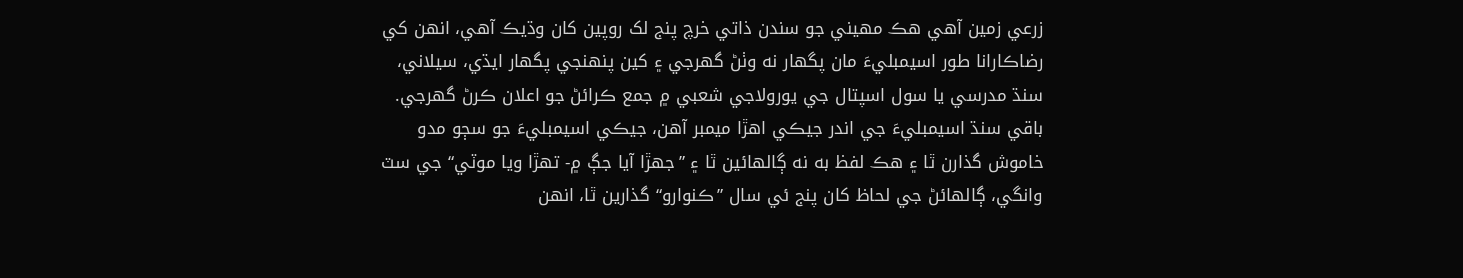زرعي زمين آهي هڪ مهيني جو سندن ذاتي خرچ پنج لک روپين کان وڌيڪ آهي، انهن کي رضاڪارانا طور اسيمبليءَ مان پگهار نه وٺڻ گهرجي ۽ کين پنهنجي پگهار ايڌي، سيلاني، سنڌ مدرسي يا سول اسپتال جي يورولاجي شعبي ۾ جمع ڪرائڻ جو اعلان ڪرڻ گهرجي.
باقي سنڌ اسيمبليءَ جي اندر جيڪي اهڙا ميمبر آهن، جيڪي اسيمبليءَ جو سڄو مدو خاموش گذارن ٿا ۽ هڪ لفظ به نه ڳالهائين ٿا ۽ ”جهڙا آيا جڳ ۾- تهڙا ويا موٽي“ جي سٽ وانگي، ڳالهائڻ جي لحاظ کان پنج ئي سال ”ڪنوارو“ گذارين ٿا، انهن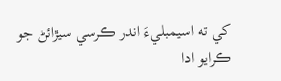کي ته اسيمبليءَ اندر ڪرسي سيڙائڻ جو ڪرايو ادا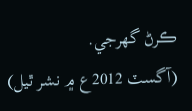ڪرڻ گهرجي.
(آگسٽ 2012ع ۾ نشر ٿيل)